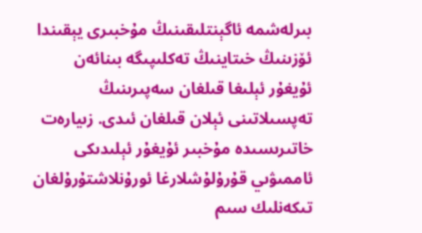بىرلەشمە ئاگېنتلىقىنىڭ مۇخبىرى يېقىندا ئۆزىنىڭ خىتاينىڭ تەكلىپىگە بىنائەن ئۇيغۇر ئېلىغا قىلغان سەپىرىنىڭ تەپسىلاتىنى ئېلان قىلغان ئىدى. زىيارەت خاتىرىسىدە مۇخبىر ئۇيغۇر ئېلىدىكى ئاممىۋىي قۇرۇلۇشلارغا ئورۇنلاشتۇرۇلغان تىكەنلىك سىم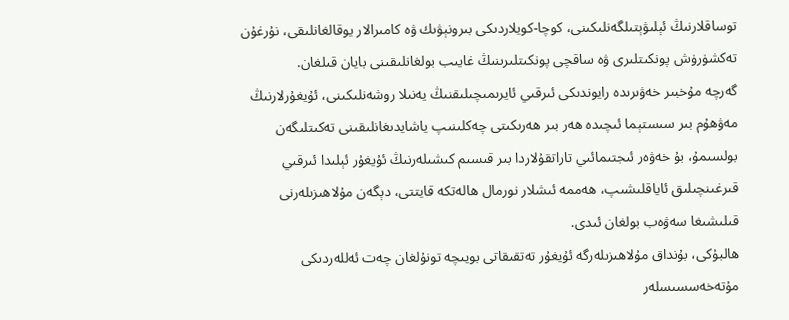توساقلارنىڭ ئېلىۋېتىلگەنلىكىنى، كوچا-كويلاردىكى بىرونېۋىك ۋە كامىرالار يوقالغانلىقى، نۇرغۇن تەكشۈرۈش پونكىتلىرى ۋە ساقچى پونكىتلىرىنىڭ غايىب بولغانلىقىنى بايان قىلغان.
گەرچە مۇخبىر خەۋىرىدە رايوندىكى ئىرقىي ئايرىمىچىلىقنىڭ يەنىلا روشەنلىكىنى، ئۇيغۇرلارنىڭ مەۋھۇم بىر سىستېما ئىچىدە ھەر بىر ھەرىكىتى چەكلىنىپ ياشايدىغانلىقىنى تەكىتلىگەن بولسىمۇ، بۇ خەۋەر ئىجتىمائىي تاراتقۇلاردا بىر قىسىم كىشىلەرنىڭ ئۇيغۇر ئېلىدا ئىرقىي قىرغىنچىلىق ئاياقلىشىپ، ھەممە ئىشلار نورمال ھالەتكە قايتتى، دېگەن مۇلاھىزىلەرنى قىلىشىغا سەۋەب بولغان ئىدى.
ھالبۇكى، بۇنداق مۇلاھىزىلەرگە ئۇيغۇر تەتقىقاتى بويىچە تونۇلغان چەت ئەللەردىكى مۇتەخەسسىسلەر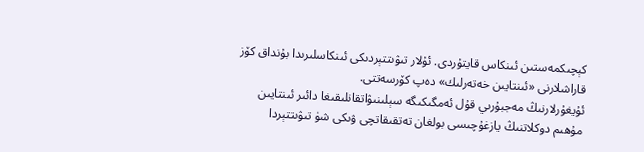كېچىكمەستىن ئىنكاس قايتۇردى. ئۇلار تىۋىتتېردىكى ئىنكاسلىرىدا بۇنداق كۆز قاراشلارنى «ئىنتايىن خەتەرلىك» دەپ كۆرسەتتى.
ئۇيغۇرلارنىڭ مەجبۇرىي قۇل ئەمگىكىگە سېلىنىۋاتقانلىقىغا دائىر ئىنتايىن مۇھىم دوكلاتنىڭ يازغۇچىسى بولغان تەتقىقاتچى ۋىكى شۈ تىۋىتتېردا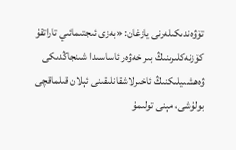تۆۋەندىكىلەرنى يازغان: «بەزى ئىجتىمائىي تاراتقۇ كۆزنەكلىرىنىڭ بىر خەۋەر ئاساسىدا شىنجاڭدىكى ۋەھشىيلىكنىڭ ئاخىرلاشقانلىقىنى ئېلان قىلماقچى بولۇشى، مېنى تولىمۇ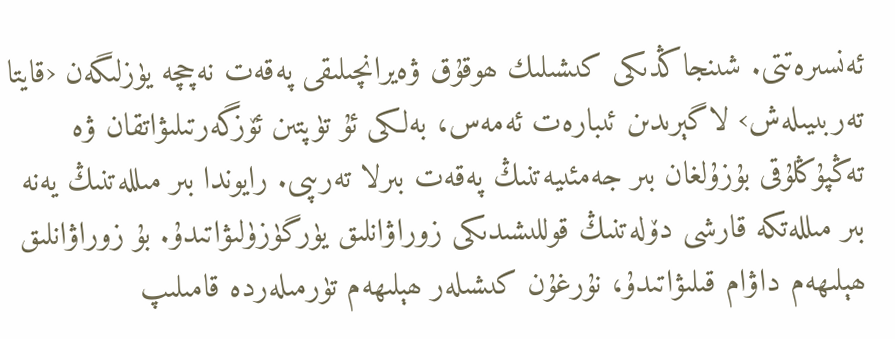ئەنسىرەتتى. شىنجاڭدىكى كىشىلىك ھوقۇق ۋەيرانچىلىقى پەقەت نەچچە يۈزلىگەن ‹قايتا تەربىيىلەش› لاگېرىدىن ئىبارەت ئەمەس، بەلكى ئۇ تۈپتىن ئۆزگەرتىلىۋاتقان ۋە تەڭپۇڭلۇقى بۇزۇلغان بىر جەمئىيەتنىڭ پەقەت بىرلا تەرىپى. رايوندا بىر مىللەتنىڭ يەنە بىر مىللەتكە قارشى دۆلەتنىڭ قوللىشىدىكى زوراۋانلىق يۈرگۈزۈلىۋاتىدۇ. بۇ زوراۋانلىق ھېلىھەم داۋام قىلىۋاتىدۇ، نۇرغۇن كىشىلەر ھېلىھەم تۈرمىلەردە قامىلىپ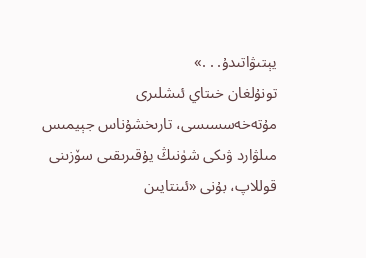يېتىۋاتىدۇ. . .»
تونۇلغان خىتاي ئىشلىرى مۇتەخەسسىسى، تارىخشۇناس جېيمىس مىلۋارد ۋىكى شۈنىڭ يۇقىرىقىى سۆزىنى قوللاپ، بۇنى «ئىنتايىن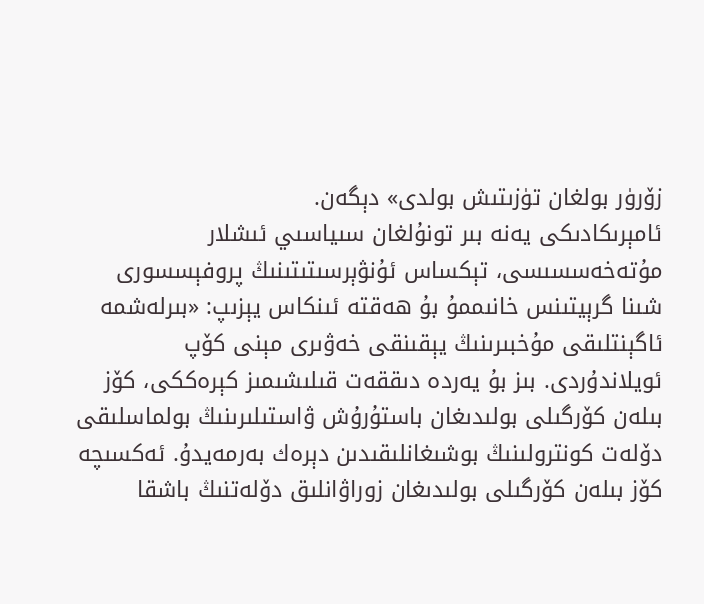زۆرۈر بولغان تۈزىتىش بولدى» دېگەن.
ئامېرىكادىكى يەنە بىر تونۇلغان سىياسىي ئىشلار مۇتەخەسسىسى، تېكساس ئۇنۋېرسىتىتىنىڭ پروفېسسورى شىنا گرېيتىنس خانىممۇ بۇ ھەقتە ئىنكاس يېزىپ: «بىرلەشمە ئاگېنتلىقى مۇخبىرىنىڭ يېقىنقى خەۋىرى مېنى كۆپ ئويلاندۇردى. بىز بۇ يەردە دىققەت قىلىشىمىز كېرەككى، كۆز بىلەن كۆرگىلى بولىدىغان باستۇرۇش ۋاستىلىرىنىڭ بولماسلىقى دۆلەت كونترولىنىڭ بوشىغانلىقىدىن دېرەك بەرمەيدۇ. ئەكسىچە كۆز بىلەن كۆرگىلى بولىدىغان زوراۋانلىق دۆلەتنىڭ باشقا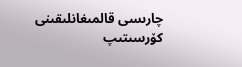چارىسى قالمىغانلىقىنى كۆرسىتىپ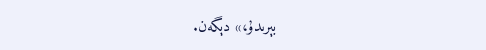بېرىدۇ،» دېگەن.